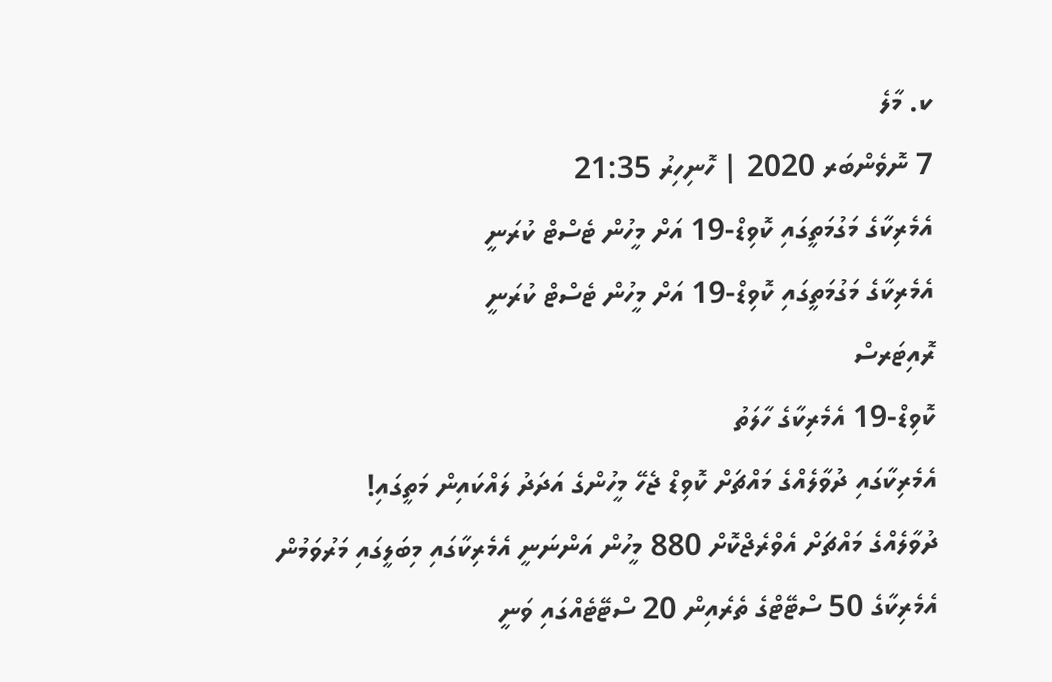ކ. މާލެ
7 ނޮވެންބަރ 2020 | ހޮނިހިރު 21:35
އެމެރިކާގެ މަގުމަތީގައި ކޮވިޑް-19 އަށް މީހުން ޓެސްޓް ކުރަނީ
އެމެރިކާގެ މަގުމަތީގައި ކޮވިޑް-19 އަށް މީހުން ޓެސްޓް ކުރަނީ
ރޮއިޓަރސް
ކޮވިޑް-19 އެމެރިކާގެ ހާލަތު
އެމެރިކާގައި ދުވާލެއްގެ މައްޗަށް ކޮވިޑް ޖެހޭ މީހުންގެ އަދަދު ލައްކައިން މަތީގައި!
ދުވާލެއްގެ މައްޗަށް އެވްރެޖްކޮށް 880 މީހުން އަންނަނީ އެމެރިކާގައި މިބަލީގައި މަރުވަމުން
އެމެރިކާގެ 50 ސްޓޭޓްގެ ތެރެއިން 20 ސްޓޭޓެއްގައި ވަނީ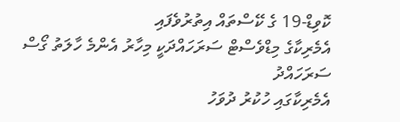ކޮވިޑް-19 ގެ ކޭސްތައް އިތުރުވެފައި
އެމެރިކާގެ މިޑްވެސްޓް ސަރަހައްދަކީ މިހާރު އެންމެ ހާލަތު ގޯސް ސަރަހައްދު
އެމެރިކާގައި ހުކުރު ދުވަހު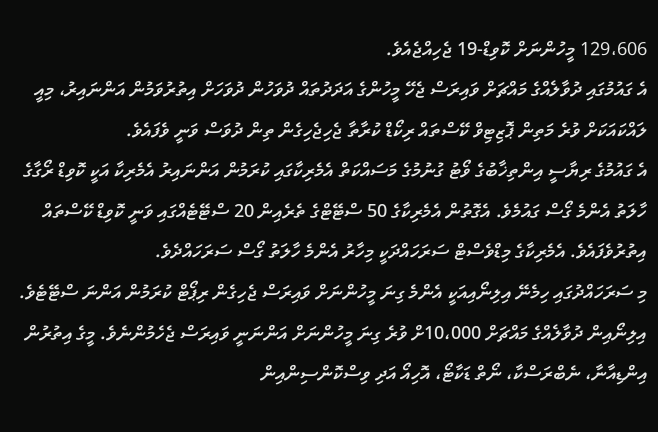129،606 މީހުންނަށް ކޮވިޑް-19 ޖެހިއްޖެއެވެ.
އެ ގައުމުގައި ދުވާލެއްގެ މައްޗަށް ވައިރަސް ޖެހޭ މީހުންގެ އަދަދުތައް ދުވަހުން ދުވަހަށް އިތުރުވަމުން އަންނައިރު، މިއީ ލައްކައަކަށް ވުރެ މަތިން ޕޮޒިޓިވް ކޭސްތައް ރިކޯޑް ކުރާތާ ޖެހިޖެހިގެން ތިން ދުވަސް ވަނީ ވެފައެވެ.
އެ ގައުމުގެ ރިޔާސީ އިންތިޚާބުގެ ވޯޓު ގުނުމުގެ މަސައްކަތް އެމެރިކާގައި ކުރަމުން އަންނައިރު އެމެރިކާ އަކީ ކޮވިޑް ރޯގާގެ ހާލަތު އެންމެ ގޯސް ގައުމެވެ. އެގޮތުން އެމެރިކާގެ 50 ސްޓޭޓްގެ ތެރެއިން 20 ސްޓޭޓެއްގައި ވަނީ ކޮވިޑް ކޭސްތައް އިތުރުވެފައެވެ. އެމެރިކާގެ މިޑްވެސްޓް ސަރަހައްދަކީ މިހާރު އެންމެ ހާލަތު ގޯސް ސަރަހައްދެވެ.
މި ސަރަހައްދުގައި ހިމެނޭ އިލިނޯއިއަކީ އެންމެ ގިނަ މީހުންނަށް ވައިރަސް ޖެހިގެން ރިޕޯޓް ކުރަމުން އަންނަ ސްޓޭޓެވެ. އިލިނޯއިން ދުވާލެއްގެ މައްޗަށް 10،000ށް ވުރެ ގިނަ މީހުންނަށް އަންނަނީ ވައިރަސް ޖެހެމުންނެވެ. މީގެ އިތުރުން އިންޑިއާނާ، ނެބްރަސްކާ، ނޯތް ޑަކާޓޯ، އޮހިއޯ އަދި ވިސްކޮންސިންއިން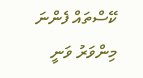ކޭސްތައް ފެންނަ މިންވަރު ވަނީ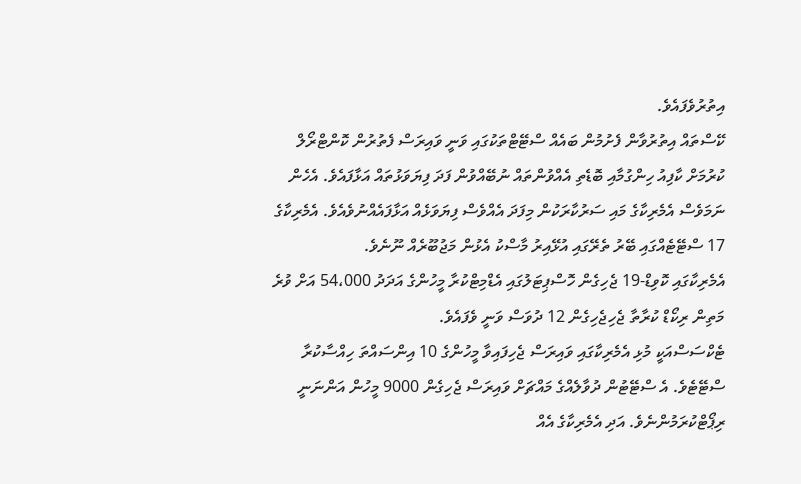އިތުރުވެފައެވެ.
ކޭސްތައް އިތުރުވާން ފެށުމުން ބައެއް ސްޓޭޓްތަކުގައި ވަނީ ވައިރަސް ފެތުރުން ކޮންޓްރޯލް ކުރުމަށް ކާފިއު ހިންގުމާއި ބޮޑެތި އެއްވުންތައް ނުބޭއްވުން ފަދަ ފިޔަވަޅުތައް އަޅާފައެވެ. އެހެން ނަމަވެސް އެމެރިކާގެ މައި ސަރުކާރަކުން މިފަދަ އެއްވެސް ފިޔަވަޅެއް އަޅާފައެއްނުވެއެވެ. އެމެރިކާގެ 17 ސްޓޭޓެއްގައި ބޭރު ތެރޭގައި އުޅޭއިރު މާސްކު އެޅުން މަޖުބޫރެއް ނޫނެވެ.
އެމެރިކާގައި ކޮވިޑް-19 ޖެހިގެން ހޮސްޕިޓަލުގައި އެޑްމިޓްކުރާ މީހުންގެ އަދަދު 54،000 އަށް ވުރެ މަތިން ރިކޯޑް ކުރާތާ ޖެހިޖެހިގެން 12 ދުވަސް ވަނީ ވެފައެވެ.
ޓެކްސަސްއަކީ މުޅި އެމެރިކާގައި ވައިރަސް ޖެހިފައިވާ މީހުންގެ 10 އިންސައްތަ ހިއްސާކުރާ ސްޓޭޓެވެ. އެ ސްޓޭޓުން ދުވާލެއްގެ މައްޗަށް ވައިރަސް ޖެހިގެން 9000 މީހުން އަންނަނީ ރިޕޯޓްކުރަމުންނެވެ. އަދި އެމެރިކާގެ އެއް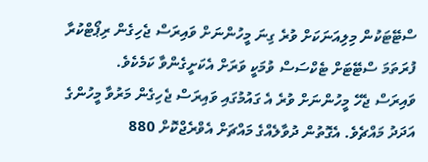ސްޓޭޓަކުން މިލިއަނަކަށް ވުރެ ގިނަ މީހުންނަށް ވައިރަސް ޖެހިގެން ރިޕޯޓްކުރާ ފުރަތަމަ ސްޓޭޓަށް ޓެކްސަސް ވުމަކީ ވަރަށް އެކަށީގެންވާ ކަމެކެވެ.
ވައިރަސް ޖެހޭ މީހުންނަށް ވުރެ އެ ގައުމުގައި ވައިރަސް ޖެހިގެން މަރުވާ މީހުންގެ އަދަދު މައްޗެވެ. އެގޮތުން ދުވާލެއްގެ މައްޗަށް އެވްރެޖްކޮށް 880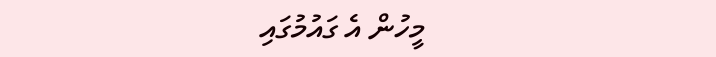މީހުން އެ ގައުމުގައި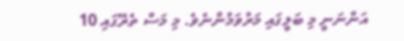އަންނަނީ މި ބަލީގައި މަރުވަމުންނެވެ. މި މަސް ތެރޭގައި 10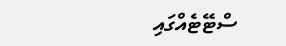ސްޓޭޓެއްގައި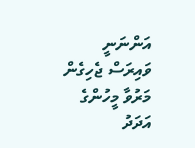އަންނަނީ ވައިރަސް ޖެހިގެން މަރުވާ މީހުންގެ އަދަދު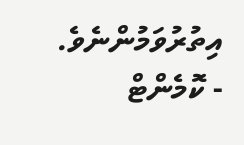އިތުރުވަމުންނެވެ.
- ކޮމެންޓް